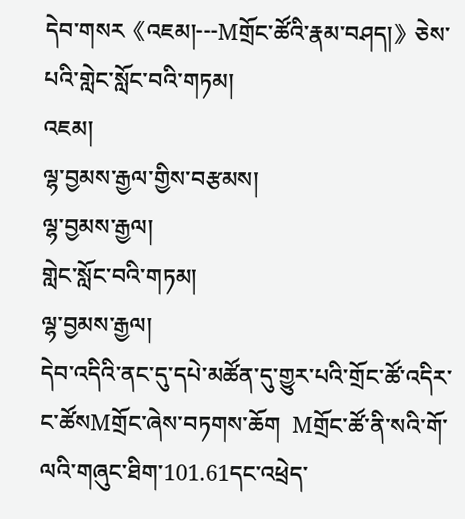དེབ་གསར《འཇམ།---Mགྲོང་ཚོའི་རྣམ་བཤད།》ཅེས་པའི་གླེང་སློང་བའི་གཏམ།
འཇམ།
ལྷ་བྱམས་རྒྱལ་གྱིས་བརྩམས།
ལྷ་བྱམས་རྒྱལ།
གླེང་སློང་བའི་གཏམ།
ལྷ་བྱམས་རྒྱལ།
དེབ་འདིའི་ནང་དུ་དཔེ་མཚོན་དུ་གྱུར་པའི་གྲོང་ཚོ་འདིར་ང་ཚོསMགྲོང་ཞེས་བཏགས་ཆོག  Mགྲོང་ཚོ་ནི་སའི་གོ་ལའི་གཞུང་ཐིག་101.61དང་འཕྲེད་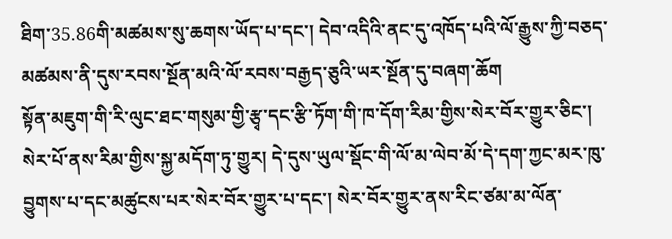ཐིག་35.86གི་མཚམས་སུ་ཆགས་ཡོད་པ་དང་། དེབ་འདིའི་ནང་དུ་འཁོད་པའི་ལོ་རྒྱུས་ཀྱི་བཅད་མཚམས་ནི་དུས་རབས་སྔོན་མའི་ལོ་རབས་བརྒྱད་ཅུའི་ཡར་སྔོན་དུ་བཞག་ཆོག
སྟོན་མཇུག་གི་རི་ལུང་ཐང་གསུམ་གྱི་རྩྭ་དང་རྩི་ཏོག་གི་ཁ་དོག་རིམ་གྱིས་སེར་བོར་གྱུར་ཅིང་། སེར་པོ་ནས་རིམ་གྱིས་སྐྱ་མདོག་ཏུ་གྱུར། དེ་དུས་ཡུལ་སྡོང་གི་ལོ་མ་ལེབ་མོ་དེ་དག་ཀྱང་མར་ཁུ་བྱུགས་པ་དང་མཚུངས་པར་སེར་བོར་གྱུར་པ་དང་། སེར་བོར་གྱུར་ནས་རིང་ཙམ་མ་ལོན་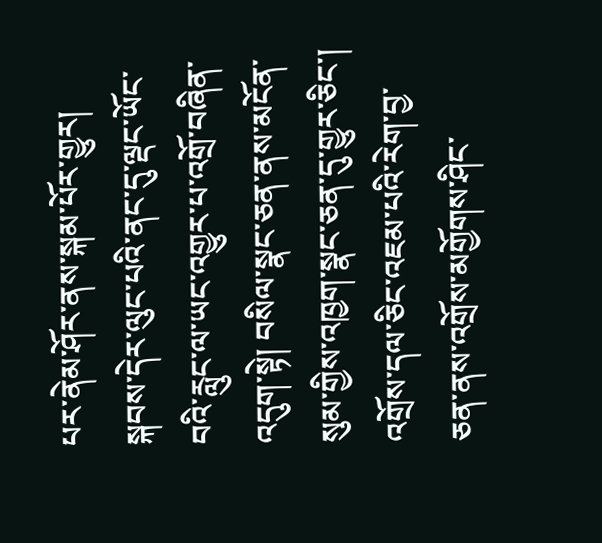པར་ནེམ་ཤོར་ནས་སྐམ་པོར་གྱུར། སྐབས་དེར་ལུང་པའི་ནང་དུ་ལྡང་ཡོང་བའི་རླུང་ལ་ཡང་འགྱུར་པ་འགྲོ་བཞིན་འདུག་སྟེ། བསིལ་སྣང་ཅན་ནས་མངོན་སུམ་གྱིས་འཁྱག་སྣང་ཅན་དུ་གྱུར་ཅིང་། འགྲོས་དལ་ཅིང་འཇམ་པའི་རེག་བྱ་ཅན་ནས་འགྲོས་མགྱོགས་ཤིང་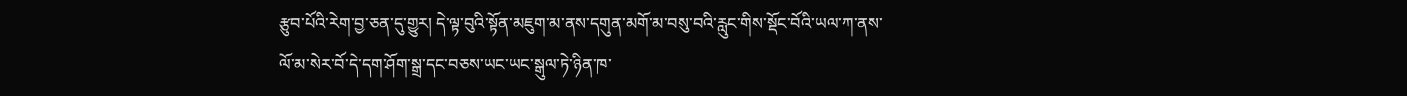རྩུབ་པོའི་རེག་བྱ་ཅན་དུ་གྱུར། དེ་ལྟ་བུའི་སྟོན་མཇུག་མ་ནས་དགུན་མགོ་མ་བསུ་བའི་རླུང་གིས་སྡོང་བོའི་ཡལ་ཀ་ནས་ལོ་མ་སེར་བོ་དེ་དག་ཤོག་སྒྲ་དང་བཅས་ཡང་ཡང་སྒུལ་ཏེ་ཉིན་ཁ་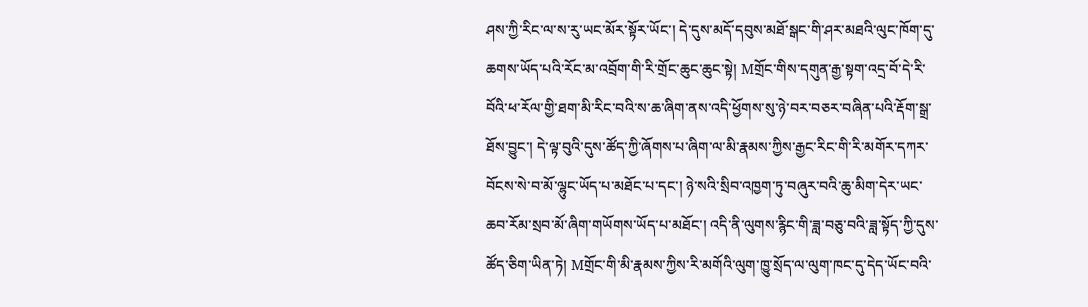ཤས་ཀྱི་རིང་ལ་ས་རུ་ཡང་མོར་སྟོར་ཡོང་། དེ་དུས་མདོ་དབུས་མཐོ་སྒང་གི་ཤར་མཐའི་ལུང་ཁོག་དུ་ཆགས་ཡོད་པའི་རོང་མ་འབྲོག་གི་རི་གྲོང་ཆུང་ཆུང་སྟེ། Mགྲོང་གིས་དགུན་རྒྱ་སྟག་འདྲ་བོ་དེ་རི་བོའི་ཕ་རོལ་གྱི་ཐག་མི་རིང་བའི་ས་ཆ་ཞིག་ནས་འདི་ཕྱོགས་སུ་ཉེ་བར་བཅར་བཞིན་པའི་རྡོག་སྒྲ་ཐོས་བྱུང་། དེ་ལྟ་བུའི་དུས་ཚོད་ཀྱི་ཞོགས་པ་ཞིག་ལ་མི་རྣམས་ཀྱིས་རྒྱང་རིང་གི་རི་མགོར་དཀར་བོངས་སེ་བ་མོ་ལྷུང་ཡོད་པ་མཐོང་པ་དང་། ཉེ་སའི་སྲིབ་འཁྱག་ཏུ་བཞུར་བའི་ཆུ་མིག་དེར་ཡང་ཆབ་རོམ་སྲབ་མོ་ཞིག་གཡོགས་ཡོད་པ་མཐོང་། འདི་ནི་ལུགས་རྙིང་གི་ཟླ་བཅུ་བའི་ཟླ་སྟོད་ཀྱི་དུས་ཚོད་ཅིག་ཡིན་ཏེ། Mགྲོང་གི་མི་རྣམས་ཀྱིས་རི་མགོའི་ལུག་ཁྱུ་སྲོད་ལ་ལུག་ཁང་དུ་དེད་ཡོང་བའི་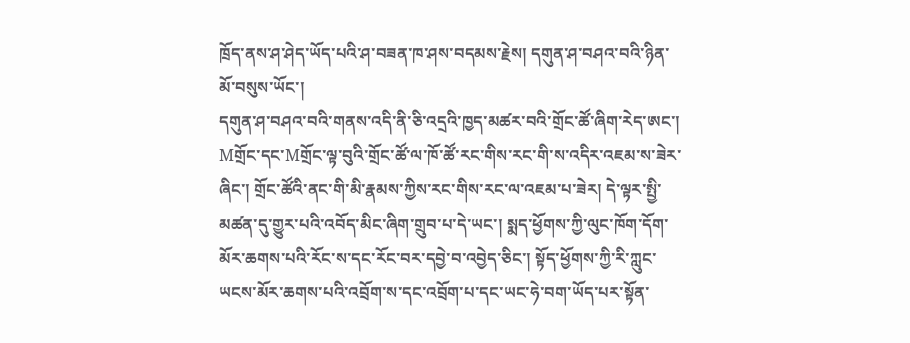ཁྲོད་ནས་ཤ་ཤེད་ཡོད་པའི་ཤ་བཟན་ཁ་ཤས་བདམས་རྗེས། དགུན་ཤ་བཤའ་བའི་ཉིན་མོ་བསུས་ཡོང་།
དགུན་ཤ་བཤའ་བའི་གནས་འདི་ནི་ཅི་འདྲའི་ཁྱད་མཚར་བའི་གྲོང་ཚོ་ཞིག་རེད་ཨང་། Mགྲོང་དང་Mགྲོང་ལྟ་བུའི་གྲོང་ཚོ་ལ་ཁོ་ཚོ་རང་གིས་རང་གི་ས་འདིར་འཇམ་ས་ཟེར་ཞིང་། གྲོང་ཚོའི་ནང་གི་མི་རྣམས་ཀྱིས་རང་གིས་རང་ལ་འཇམ་པ་ཟེར། དེ་ལྟར་སྤྱི་མཚན་དུ་གྱུར་པའི་འབོད་མིང་ཞིག་གྲུབ་པ་དེ་ཡང་། སྨད་ཕྱོགས་ཀྱི་ལུང་ཁོག་དོག་མོར་ཆགས་པའི་རོང་ས་དང་རོང་བར་དབྱེ་བ་འབྱེད་ཅིང་། སྟོད་ཕྱོགས་ཀྱི་རི་ཀླུང་ཡངས་མོར་ཆགས་པའི་འབྲོག་ས་དང་འབྲོག་པ་དང་ཡང་ཧེ་བག་ཡོད་པར་སྟོན་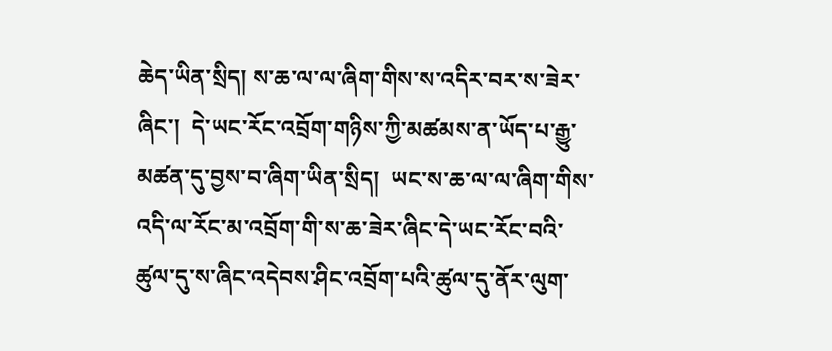ཆེད་ཡིན་སྲིད། ས་ཆ་ལ་ལ་ཞིག་གིས་ས་འདིར་བར་ས་ཟེར་ཞིང་།  དེ་ཡང་རོང་འབྲོག་གཉིས་ཀྱི་མཚམས་ན་ཡོད་པ་རྒྱུ་མཚན་དུ་བྱས་བ་ཞིག་ཡིན་སྲིད།  ཡང་ས་ཆ་ལ་ལ་ཞིག་གིས་འདི་ལ་རོང་མ་འབྲོག་གི་ས་ཆ་ཟེར་ཞིང་དེ་ཡང་རོང་བའི་ཚུལ་དུ་ས་ཞིང་འདེབས་ཤིང་འབྲོག་པའི་ཚུལ་དུ་ནོར་ལུག་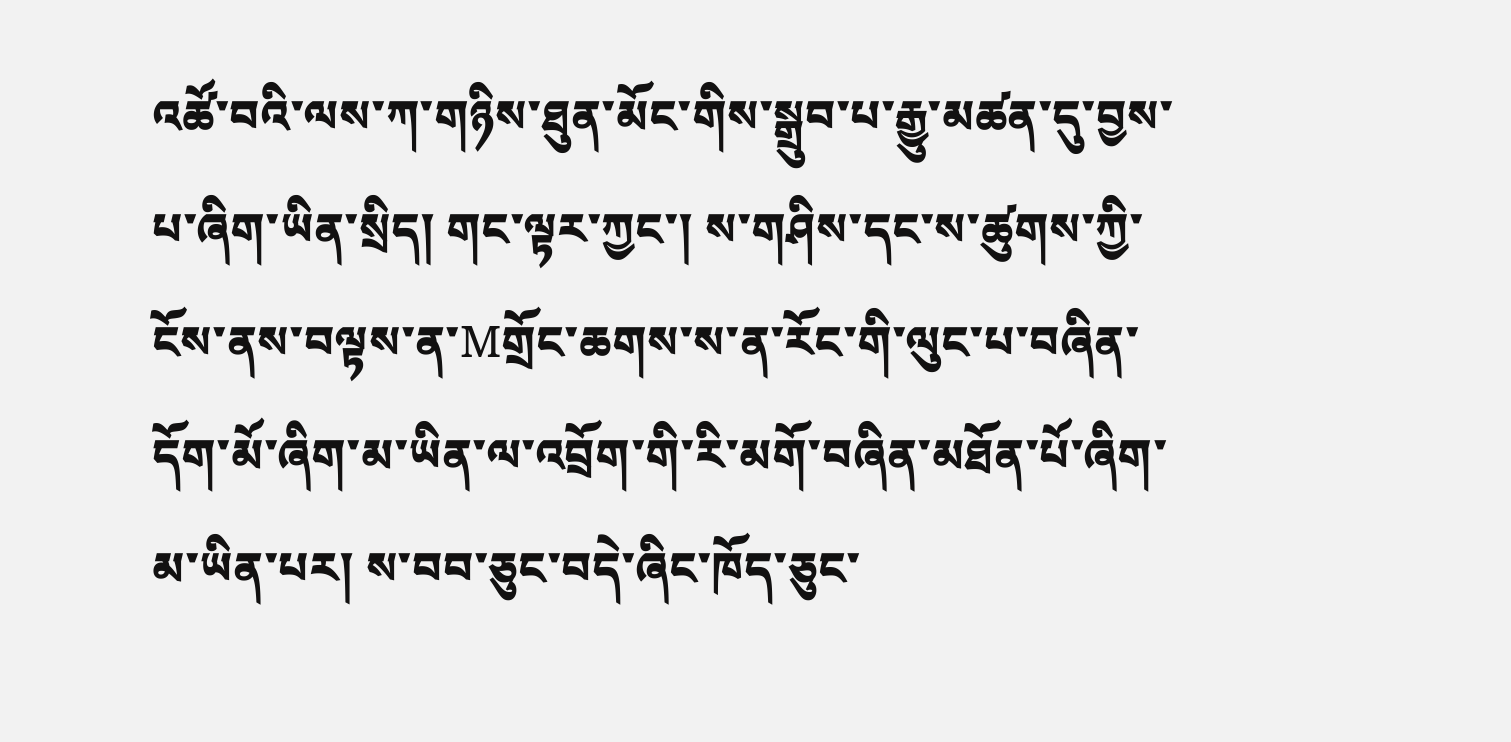འཚོ་བའི་ལས་ཀ་གཉིས་ཐུན་མོང་གིས་སྒྲུབ་པ་རྒྱུ་མཚན་དུ་བྱས་པ་ཞིག་ཡིན་སྲིད། གང་ལྟར་ཀྱང་། ས་གཤིས་དང་ས་ཚུགས་ཀྱི་ངོས་ནས་བལྟས་ན་Mགྲོང་ཆགས་ས་ན་རོང་གི་ལུང་པ་བཞིན་དོག་མོ་ཞིག་མ་ཡིན་ལ་འབྲོག་གི་རི་མགོ་བཞིན་མཐོན་པོ་ཞིག་མ་ཡིན་པར། ས་བབ་ཅུང་བདེ་ཞིང་ཁོད་ཅུང་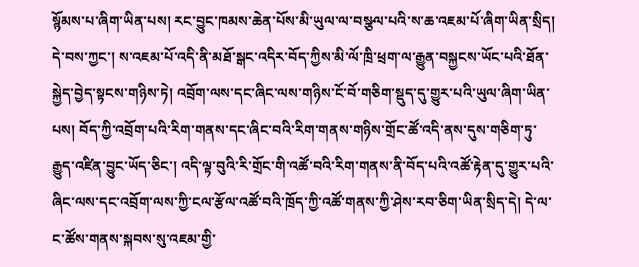སྙོམས་པ་ཞིག་ཡིན་པས། རང་བྱུང་ཁམས་ཆེན་པོས་མི་ཡུལ་ལ་བསྩལ་པའི་ས་ཆ་འཇམ་པོ་ཞིག་ཡིན་སྲིད། དེ་བས་ཀྱང་། ས་འཇམ་པོ་འདི་ནི་མཐོ་སྒང་འདིར་བོད་ཀྱིས་མི་ལོ་ཁྲི་ཕྲག་ལ་རྒྱུན་བསྐྱངས་ཡོང་པའི་ཐོན་སྐྱེད་བྱེད་སྟངས་གཉིས་ཏེ། འབྲོག་ལས་དང་ཞིང་ལས་གཉིས་ངོ་བོ་གཅིག་སྡུད་དུ་གྱུར་པའི་ཡུལ་ཞིག་ཡིན་པས། བོད་ཀྱི་འབྲོག་པའི་རིག་གནས་དང་ཞིང་བའི་རིག་གནས་གཉིས་གྲོང་ཚོ་འདི་ནས་དུས་གཅིག་ཏུ་རྒྱུད་འཛིན་བྱུང་ཡོད་ཅིང་། འདི་ལྟ་བུའི་རི་གྲོང་གི་འཚོ་བའི་རིག་གནས་ནི་བོད་པའི་འཚོ་རྟེན་དུ་གྱུར་པའི་ཞིང་ལས་དང་འབྲོག་ལས་ཀྱི་ངལ་རྩོལ་འཚོ་བའི་ཁྲོད་ཀྱི་འཚོ་གནས་ཀྱི་ཤེས་རབ་ཅིག་ཡིན་སྲིད་དེ། དེ་ལ་ང་ཚོས་གནས་སྐབས་སུ་འཇམ་གྱི་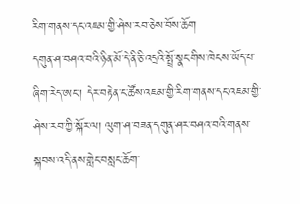རིག་གནས་དང་འཇམ་གྱི་ཤེས་རབ་ཅེས་བོས་ཆོག
དགུན་ཤ་བཤའ་བའི་ཉིན་མོ་དེ་ནི་ཅི་འདྲའི་སྤྲོ་སྣང་གིས་ཁེངས་ཡོད་པ་ཞིག་རེད་ཨང་། དེར་བརྟེན་ང་ཚོས་འཇམ་གྱི་རིག་གནས་དང་འཇམ་གྱི་ཤེས་རབ་ཀྱི་སྐོར་ལ། ལུག་ཤ་བཟན་དགུན་ཤར་བཤའ་བའི་གནས་སྐབས་འདི་ནས་གླེང་བསླང་ཆོག་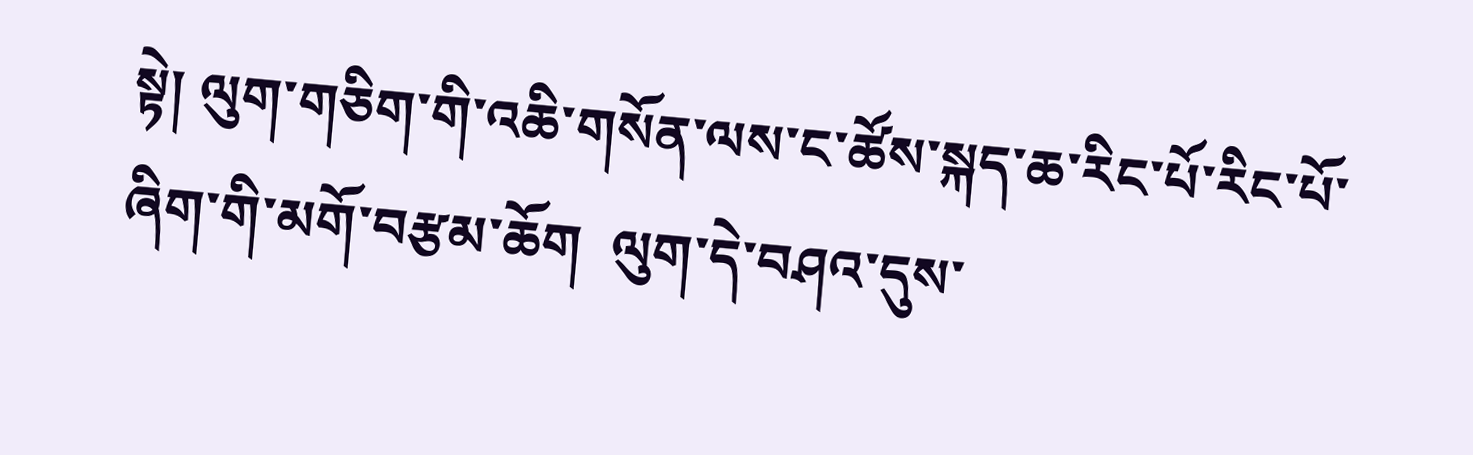སྟེ། ལུག་གཅིག་གི་འཆི་གསོན་ལས་ང་ཚོས་སྐད་ཆ་རིང་པོ་རིང་པོ་ཞིག་གི་མགོ་བརྩམ་ཆོག  ལུག་དེ་བཤའ་དུས་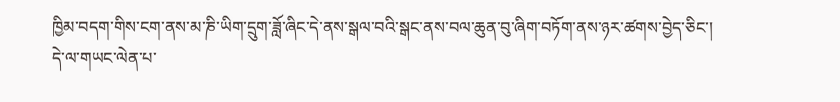ཁྱིམ་བདག་གིས་ངག་ནས་མ་ཎི་ཡིག་དྲུག་ཟློ་ཞིང་དེ་ནས་སྒལ་བའི་སྒང་ནས་བལ་ཆུན་བུ་ཞིག་བཏོག་ནས་ཉར་ཚགས་བྱེད་ཅིང་།  དེ་ལ་གཡང་ལེན་པ་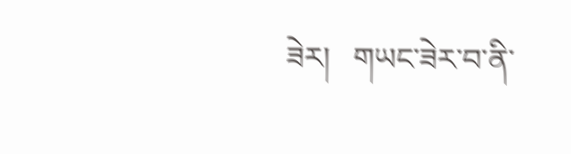ཟེར།   གཡང་ཟེར་བ་ནི་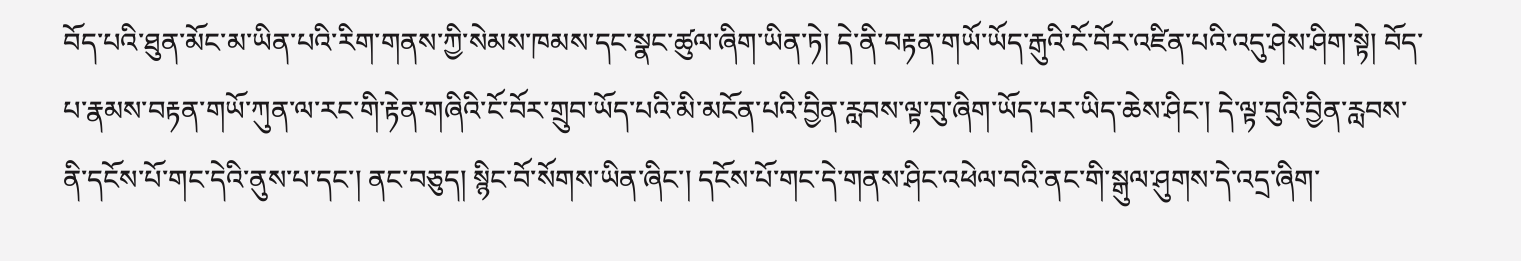བོད་པའི་ཐུན་མོང་མ་ཡིན་པའི་རིག་གནས་ཀྱི་སེམས་ཁམས་དང་སྣང་ཚུལ་ཞིག་ཡིན་ཏེ། དེ་ནི་བརྟན་གཡོ་ཡོད་རྒུའི་ངོ་བོར་འཛིན་པའི་འདུ་ཤེས་ཤིག་སྟེ། བོད་པ་རྣམས་བརྟན་གཡོ་ཀུན་ལ་རང་གི་རྟེན་གཞིའི་ངོ་བོར་གྲུབ་ཡོད་པའི་མི་མངོན་པའི་བྱིན་རླབས་ལྟ་བུ་ཞིག་ཡོད་པར་ཡིད་ཆེས་ཤིང་། དེ་ལྟ་བུའི་བྱིན་རླབས་ནི་དངོས་པོ་གང་དེའི་ནུས་པ་དང་། ནང་བཅུད། སྙིང་བོ་སོགས་ཡིན་ཞིང་། དངོས་པོ་གང་དེ་གནས་ཤིང་འཕེལ་བའི་ནང་གི་སྒུལ་ཤུགས་དེ་འདྲ་ཞིག་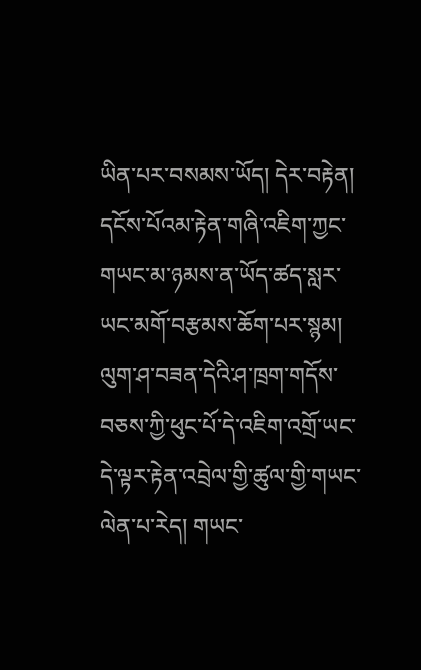ཡིན་པར་བསམས་ཡོད། དེར་བརྟེན། དངོས་པོའམ་རྟེན་གཞི་འཇིག་ཀྱང་གཡང་མ་ཉམས་ན་ཡོད་ཚད་སླར་ཡང་མགོ་བརྩམས་ཆོག་པར་སྙམ། ལུག་ཤ་བཟན་དེའི་ཤ་ཁྲག་གདོས་བཅས་ཀྱི་ཕུང་པོ་དེ་འཇིག་འགྲོ་ཡང་དེ་ལྟར་རྟེན་འབྲེལ་གྱི་ཚུལ་གྱི་གཡང་ལེན་པ་རེད། གཡང་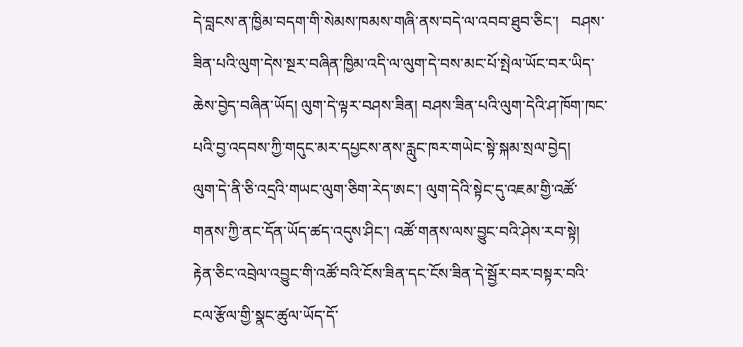དེ་བླངས་ན་ཁྱིམ་བདག་གི་སེམས་ཁམས་གཞི་ནས་བདེ་ལ་འབབ་ཐུབ་ཅིང་།   བཤས་ཟིན་པའི་ལུག་དེས་སྔར་བཞིན་ཁྱིམ་འདི་ལ་ལུག་དེ་བས་མང་པོ་སྤེལ་ཡོང་བར་ཡིད་ཆེས་བྱེད་བཞིན་ཡོད། ལུག་དེ་ལྟར་བཤས་ཟིན། བཤས་ཟིན་པའི་ལུག་དེའི་ཤ་ཁོག་ཁང་པའི་བྱ་འདབས་ཀྱི་གདུང་མར་དཔྱངས་ནས་རླུང་ཁར་གཡེང་སྟེ་སྐམ་སྲལ་བྱེད།
ལུག་དེ་ནི་ཅི་འདྲའི་གཡང་ལུག་ཅིག་རེད་ཨང་། ལུག་དེའི་སྟེང་དུ་འཇམ་གྱི་འཚོ་གནས་ཀྱི་ནང་དོན་ཡོད་ཚད་འདུས་ཤིང་། འཚོ་གནས་ལས་བྱུང་བའི་ཤེས་རབ་སྟེ།  རྟེན་ཅིང་འབྲེལ་འབྱུང་གི་འཚོ་བའི་ངོས་ཟིན་དང་ངོས་ཟིན་དེ་སྦྱོར་བར་བསྟར་བའི་ངལ་རྩོལ་གྱི་སྣང་ཚུལ་ཡོད་དོ་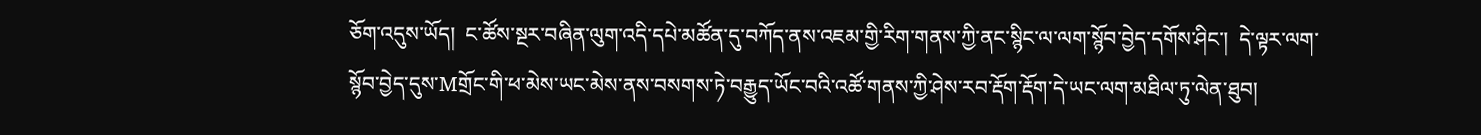ཅོག་འདུས་ཡོད།  ང་ཚོས་སྔར་བཞིན་ལུག་འདི་དཔེ་མཚོན་དུ་བཀོད་ནས་འཇམ་གྱི་རིག་གནས་ཀྱི་ནང་སྙིང་ལ་ལག་སྙོབ་བྱེད་དགོས་ཤིང་།  དེ་ལྟར་ལག་སྙོབ་བྱེད་དུས་Mགྲོང་གི་ཕ་མེས་ཡང་མེས་ནས་བསགས་ཏེ་བརྒྱུད་ཡོང་བའི་འཚོ་གནས་ཀྱི་ཤེས་རབ་རྡོག་རྡོག་དེ་ཡང་ལག་མཐིལ་ཏུ་ལེན་ཐུབ།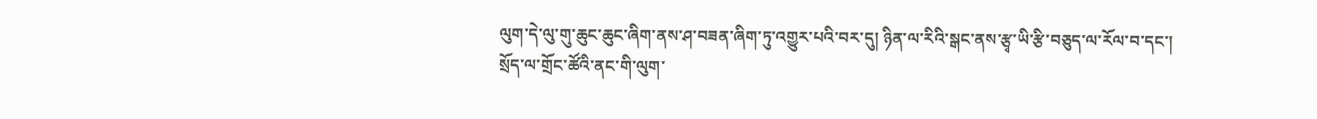ལུག་དེ་ལུ་གུ་ཆུང་ཆུང་ཞིག་ནས་ཤ་བཟན་ཞིག་ཏུ་འགྱུར་པའི་བར་དུ། ཉིན་ལ་རིའི་སྒང་ནས་རྩྭ་ཡི་རྩི་བཅུད་ལ་རོལ་བ་དང་། སྲོད་ལ་གྲོང་ཚོའི་ནང་གི་ལུག་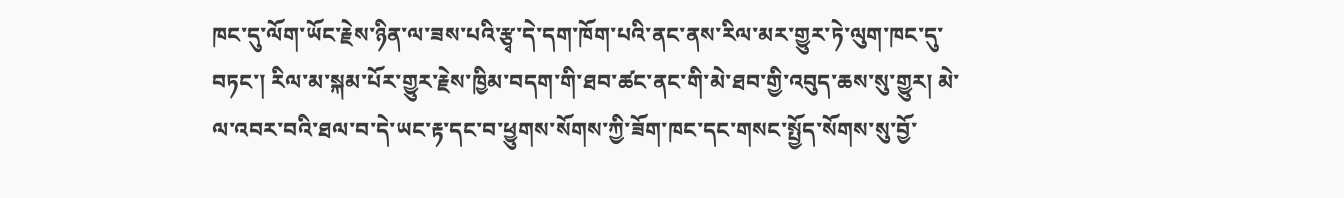ཁང་དུ་ལོག་ཡོང་རྗེས་ཉིན་ལ་ཟས་པའི་རྩྭ་དེ་དག་ཁོག་པའི་ནང་ནས་རིལ་མར་གྱུར་ཏེ་ལུག་ཁང་དུ་བཏང་། རིལ་མ་སྐམ་པོར་གྱུར་རྗེས་ཁྱིམ་བདག་གི་ཐབ་ཚང་ནང་གི་མེ་ཐབ་གྱི་འབུད་ཆས་སུ་གྱུར། མེ་ལ་འབར་བའི་ཐལ་བ་དེ་ཡང་རྟ་དང་བ་ཕྱུགས་སོགས་ཀྱི་ཟོག་ཁང་དང་གསང་སྤྱོད་སོགས་སུ་བྱོ་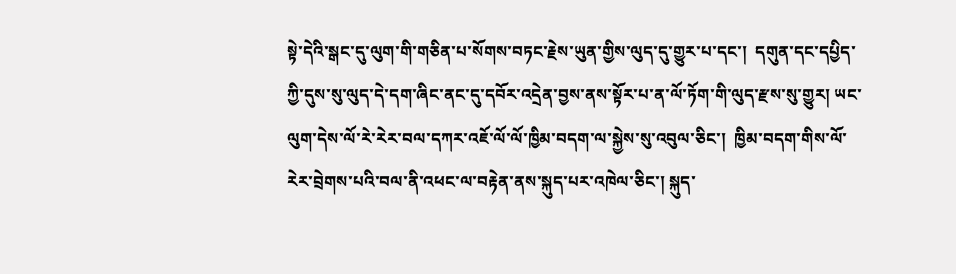སྟེ་དེའི་སྒང་དུ་ལུག་གི་གཅིན་པ་སོགས་བཏང་རྗེས་ཡུན་གྱིས་ལུད་དུ་གྱུར་པ་དང་།  དགུན་དང་དཔྱིད་ཀྱི་དུས་སུ་ལུད་དེ་དག་ཞིང་ནང་དུ་དབོར་འདྲེན་བྱས་ནས་སྟོར་པ་ན་ལོ་ཏོག་གི་ལུད་རྫས་སུ་གྱུར། ཡང་ལུག་དེས་ལོ་རེ་རེར་བལ་དཀར་འཇོ་ལོ་ལོ་ཁྱིམ་བདག་ལ་སྐྱེས་སུ་འབུལ་ཅིང་།  ཁྱིམ་བདག་གིས་ལོ་རེར་བྲེགས་པའི་བལ་ནི་འཕང་ལ་བརྟེན་ནས་སྐུད་པར་འཁེལ་ཅིང་། སྐུད་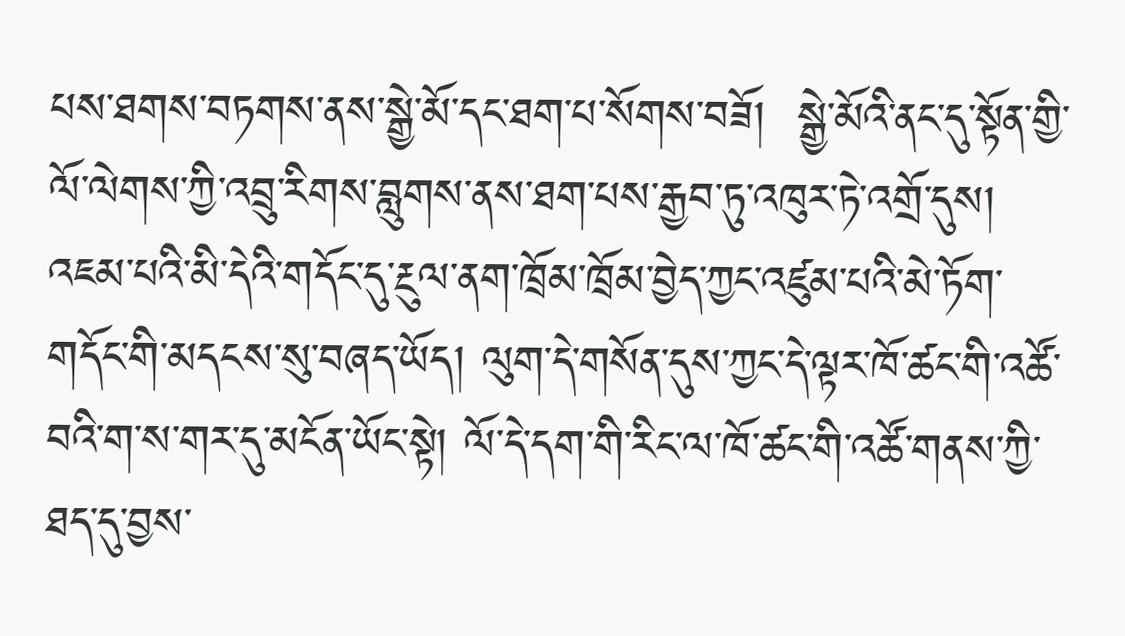པས་ཐགས་བཏགས་ནས་སྒྱེ་མོ་དང་ཐག་པ་སོགས་བཟོ།  སྒྱེ་མོའི་ནང་དུ་སྟོན་གྱི་ལོ་ལེགས་ཀྱི་འབྲུ་རིགས་བླུགས་ནས་ཐག་པས་རྒྱབ་ཏུ་འཁུར་ཏེ་འགྲོ་དུས།  འཇམ་པའི་མི་དེའི་གདོང་དུ་རྔུལ་ནག་ཁྲོམ་ཁྲོམ་བྱེད་ཀྱང་འཛུམ་པའི་མེ་ཏོག་གདོང་གི་མདངས་སུ་བཞད་ཡོད། ལུག་དེ་གསོན་དུས་ཀྱང་དེ་ལྟར་ཁོ་ཚང་གི་འཚོ་བའི་ག་ས་གར་དུ་མངོན་ཡོང་སྟེ། ལོ་དེ་དག་གི་རིང་ལ་ཁོ་ཚང་གི་འཚོ་གནས་ཀྱི་ཐད་དུ་བྱས་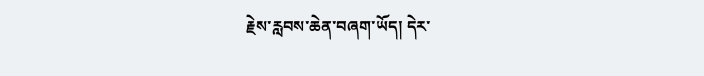རྗེས་རླབས་ཆེན་བཞག་ཡོད། དེར་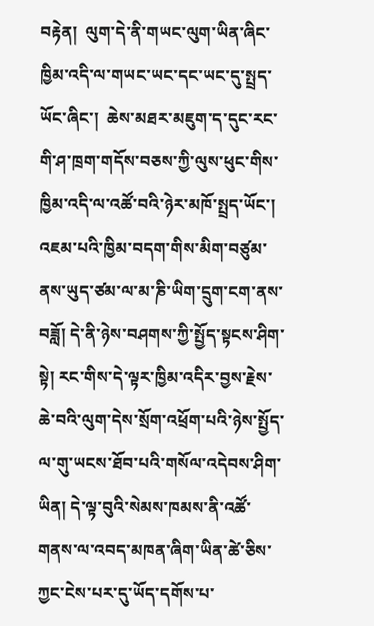བརྟེན།  ལུག་དེ་ནི་གཡང་ལུག་ཡིན་ཞིང་ཁྱིམ་འདི་ལ་གཡང་ཡང་དང་ཡང་དུ་སྤྲད་ཡོང་ཞིང་།  ཆེས་མཐར་མཇུག་ད་དུང་རང་གི་ཤ་ཁྲག་གདོས་བཅས་ཀྱི་ལུས་ཕུང་གིས་ཁྱིམ་འདི་ལ་འཚོ་བའི་ཉེར་མཁོ་སྤྲད་ཡོང་།
འཇམ་པའི་ཁྱིམ་བདག་གིས་མིག་བཙུམ་ནས་ཡུད་ཙམ་ལ་མ་ཎི་ཡིག་དྲུག་ངག་ནས་བཟློ། དེ་ནི་ཉེས་བཤགས་ཀྱི་སྤྱོད་སྟངས་ཤིག་སྟེ། རང་གིས་དེ་ལྟར་ཁྱིམ་འདིར་བྱས་རྗེས་ཆེ་བའི་ལུག་དེས་སྲོག་འཕྲོག་པའི་ཉེས་སྤྱོད་ལ་གུ་ཡངས་ཐོབ་པའི་གསོལ་འདེབས་ཤིག་ཡིན། དེ་ལྟ་བུའི་སེམས་ཁམས་ནི་འཚོ་གནས་ལ་འབད་མཁན་ཞིག་ཡིན་ཚེ་ཅིས་ཀྱང་ངེས་པར་དུ་ཡོད་དགོས་པ་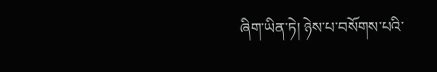ཞིག་ཡིན་ཏེ། ཉེས་པ་བསོགས་པའི་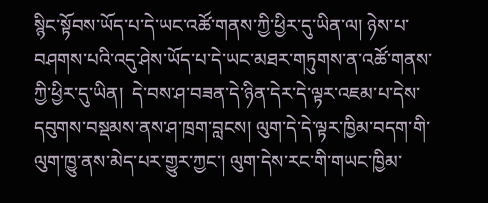སྙིང་སྟོབས་ཡོད་པ་དེ་ཡང་འཚོ་གནས་ཀྱི་ཕྱིར་དུ་ཡིན་ལ། ཉེས་པ་བཤགས་པའི་འདུ་ཤེས་ཡོད་པ་དེ་ཡང་མཐར་གཏུགས་ན་འཚོ་གནས་ཀྱི་ཕྱིར་དུ་ཡིན།  དེ་བས་ཤ་བཟན་དེ་ཉིན་དེར་དེ་ལྟར་འཇམ་པ་དེས་དབུགས་བསྡམས་ནས་ཤ་ཁྲག་བླངས། ལུག་དེ་དེ་ལྟར་ཁྱིམ་བདག་གི་ལུག་ཁྱུ་ནས་མེད་པར་གྱུར་ཀྱང་། ལུག་དེས་རང་གི་གཡང་ཁྱིམ་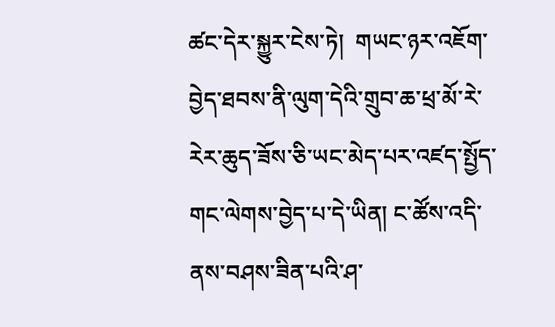ཚང་དེར་སྐྱུར་ངེས་ཏེ།  གཡང་ཉར་འཇོག་བྱེད་ཐབས་ནི་ལུག་དེའི་གྲུབ་ཆ་ཕྲ་མོ་རེ་རེར་ཆུད་ཟོས་ཅི་ཡང་མེད་པར་འཛད་སྤྱོད་གང་ལེགས་བྱེད་པ་དེ་ཡིན། ང་ཚོས་འདི་ནས་བཤས་ཟིན་པའི་ཤ་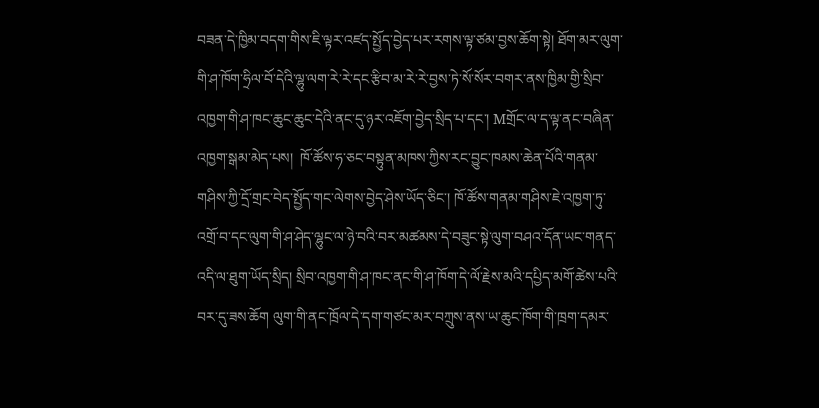བཟན་དེ་ཁྱིམ་བདག་གིས་ཇི་ལྟར་འཛད་སྤྱོད་བྱེད་པར་རགས་ལྟ་ཙམ་བྱས་ཆོག་སྟེ། ཐོག་མར་ལུག་གི་ཤ་ཁོག་ཧྲིལ་བོ་དེའི་ལྷུ་ལག་རེ་རེ་དང་རྩིབ་མ་རེ་རེ་བྱས་ཏེ་སོ་སོར་བགར་ནས་ཁྱིམ་གྱི་སྲིབ་འཁྱག་གི་ཤ་ཁང་ཆུང་ཆུང་དེའི་ནང་དུ་ཉར་འཇོག་བྱེད་སྲིད་པ་དང་། Mགྲོང་ལ་ད་ལྟ་ནང་བཞིན་འཁྱག་སྒམ་མེད་པས།  ཁོ་ཚོས་ཧ་ཅང་བསྟུན་མཁས་ཀྱིས་རང་བྱུང་ཁམས་ཆེན་པོའི་གནམ་གཤིས་ཀྱི་དྲོ་གྲང་བེད་སྤྱོད་གང་ལེགས་བྱེད་ཤེས་ཡོད་ཅིང་། ཁོ་ཚོས་གནམ་གཤིས་ཇེ་འཁྱག་ཏུ་འགྲོ་བ་དང་ལུག་གི་ཤ་ཤེད་ལྷུང་ལ་ཉེ་བའི་བར་མཚམས་དེ་བཟུང་སྟེ་ལུག་བཤའ་དོན་ཡང་གནད་འདི་ལ་ཐུག་ཡོད་སྲིད། སྲིབ་འཁྱག་གི་ཤ་ཁང་ནང་གི་ཤ་ཁོག་དེ་ལོ་རྗེས་མའི་དཔྱིད་མགོ་ཚེས་པའི་བར་དུ་ཟས་ཆོག ལུག་གི་ནང་ཁྲོལ་དེ་དག་གཙང་མར་བཀྲུས་ནས་ཡ་ཆུང་ཁོག་གི་ཁྲག་དམར་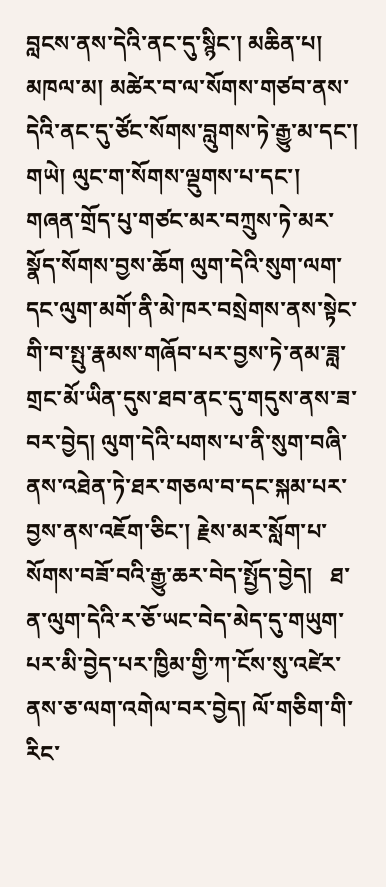བླངས་ནས་དེའི་ནང་དུ་སྙིང་། མཆིན་པ། མཁལ་མ། མཚེར་བ་ལ་སོགས་གཙབ་ནས་དེའི་ནང་དུ་ཙོང་སོགས་བླུགས་ཏེ་རྒྱུ་མ་དང་། གཡེ། ལུང་ག་སོགས་ལྡུགས་པ་དང་།  གཞན་གྲོད་པུ་གཙང་མར་བཀྲུས་ཏེ་མར་སྣོད་སོགས་བྱས་ཆོག ལུག་དེའི་སུག་ལག་དང་ལུག་མགོ་ནི་མེ་ཁར་བསྲེགས་ནས་སྟེང་གི་བ་སྤུ་རྣམས་གཞོབ་པར་བྱས་ཏེ་ནམ་ཟླ་གྲང་མོ་ཡིན་དུས་ཐབ་ནང་དུ་གདུས་ནས་ཟ་བར་བྱེད། ལུག་དེའི་པགས་པ་ནི་སུག་བཞི་ནས་འཐེན་ཏེ་ཐར་གཅལ་བ་དང་སྐམ་པར་བྱས་ནས་འཇོག་ཅིང་། རྗེས་མར་སློག་པ་སོགས་བཟོ་བའི་རྒྱུ་ཆར་བེད་སྤྱོད་བྱེད།   ཐ་ན་ལུག་དེའི་ར་ཅོ་ཡང་བེད་མེད་དུ་གཡུག་པར་མི་བྱེད་པར་ཁྱིམ་གྱི་ཀ་ངོས་སུ་འཛེར་ནས་ཅ་ལག་འགེལ་བར་བྱེད། ལོ་གཅིག་གི་རིང་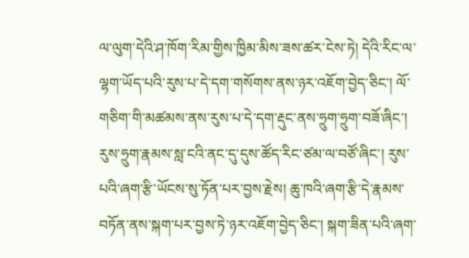ལ་ལུག་དེའི་ཤ་ཁོག་རིམ་གྱིས་ཁྱིམ་མིས་ཟས་ཚར་ངེས་ཏེ། དེའི་རིང་ལ་ལྷག་ཡོད་པའི་རུས་པ་དེ་དག་གསོགས་ནས་ཉར་འཇོག་བྱེད་ཅིང་། ལོ་གཅིག་གི་མཚམས་ནས་རུས་པ་དེ་དག་རྡུང་ནས་ཧྲུག་ཧྲུག་བཟོ་ཞིང་། རུས་ཧྲུག་རྣམས་སླ་ངའི་ནང་དུ་དུས་ཚོད་རིང་ཙམ་ལ་བཙོ་ཞིང་། རུས་པའི་ཞག་རྩི་ཡོངས་སུ་ཏོན་པར་བྱས་རྗེས། ཆུ་ཁའི་ཞག་རྩི་དེ་རྣམས་བཏོན་ནས་སྐག་པར་བྱས་ཏེ་ཉར་འཇོག་བྱེད་ཅིང་། སྐག་ཟིན་པའི་ཞག་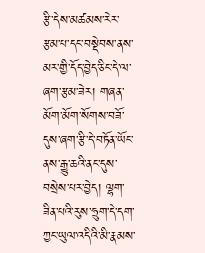རྩི་དེས་མཚམས་རེར་རྩམ་པ་དང་བསྡེབས་ནས་མར་གྱི་དོད་བྱེད་ཅིང་དེ་ལ་ཞག་རྩམ་ཟེར། གཞན་མོག་མོག་སོགས་བཟོ་དུས་ཞག་རྩི་དེ་བཏོན་ཡོང་ནས་རྒྱུ་ཆའི་ནང་དུས་བསྲེས་པར་བྱེད། ལྷག་ཟིན་པའི་རུས་ཧྲུག་དེ་དག་ཀྱང་ཡུལ་འདིའི་མི་རྣམས་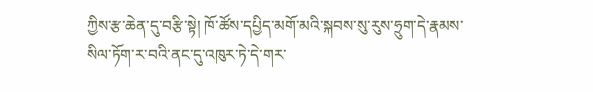ཀྱིས་རྩ་ཆེན་དུ་བརྩི་སྟེ། ཁོ་ཚོས་དཔྱིད་མགོ་མའི་སྐབས་སུ་རུས་ཧྲུག་དེ་རྣམས་སིལ་ཏོག་ར་བའི་ནང་དུ་འཁུར་ཏེ་དེ་གར་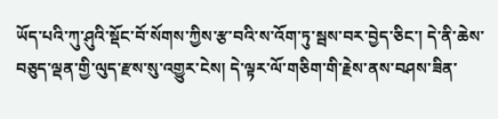ཡོད་པའི་ཀུ་ཤུའི་སྡོང་བོ་སོགས་ཀྱིས་རྩ་བའི་ས་འོག་ཏུ་སྦས་བར་བྱེད་ཅིང་། དེ་ནི་ཆེས་བཅུད་ལྡན་གྱི་ལུད་རྫས་སུ་འགྱུར་ངེས། དེ་ལྟར་ལོ་གཅིག་གི་རྗེས་ནས་བཤས་ཟིན་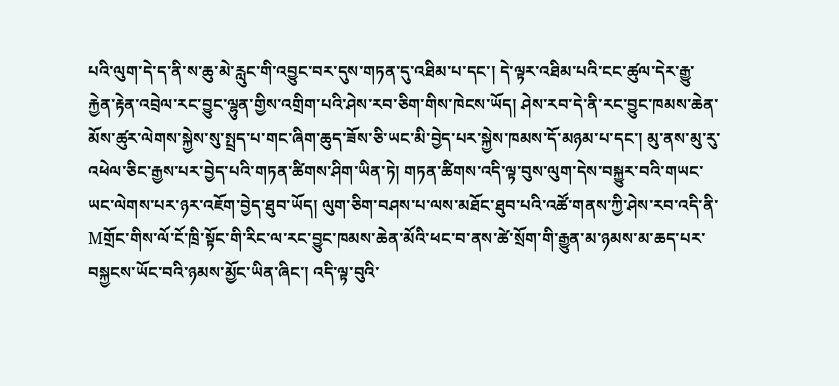པའི་ལུག་དེ་ད་ནི་ས་ཆུ་མེ་རླུང་གི་འབྱུང་བར་དུས་གཏན་དུ་འཐིམ་པ་དང་། དེ་ལྟར་འཐིམ་པའི་ངང་ཚུལ་དེར་རྒྱུ་རྐྱེན་རྟེན་འབྲེལ་རང་བྱུང་ལྷུན་གྱིས་འགྲིག་པའི་ཤེས་རབ་ཅིག་གིས་ཁེངས་ཡོད། ཤེས་རབ་དེ་ནི་རང་བྱུང་ཁམས་ཆེན་མོས་ཚུར་ལེགས་སྐྱེས་སུ་སྤྲད་པ་གང་ཞིག་ཆུད་ཟོས་ཅི་ཡང་མི་བྱེད་པར་སྐྱེས་ཁམས་དོ་མཉམ་པ་དང་། མུ་ནས་མུ་རུ་འཕེལ་ཅིང་རྒྱས་པར་བྱེད་པའི་གཏན་ཚིགས་ཤིག་ཡིན་ཏེ། གཏན་ཚིགས་འདི་ལྟ་བུས་ལུག་དེས་བསྐྱུར་བའི་གཡང་ཡང་ལེགས་པར་ཉར་འཇོག་བྱེད་ཐུབ་ཡོད། ལུག་ཅིག་བཤས་པ་ལས་མཐོང་ཐུབ་པའི་འཚོ་གནས་ཀྱི་ཤེས་རབ་འདི་ནི་Mགྲོང་གིས་ལོ་ངོ་ཁྲི་སྟོང་གི་རིང་ལ་རང་བྱུང་ཁམས་ཆེན་མོའི་ཕང་བ་ནས་ཚེ་སྲོག་གི་རྒྱུན་མ་ཉམས་མ་ཆད་པར་བསྐྱངས་ཡོང་བའི་ཉམས་མྱོང་ཡིན་ཞིང་། འདི་ལྟ་བུའི་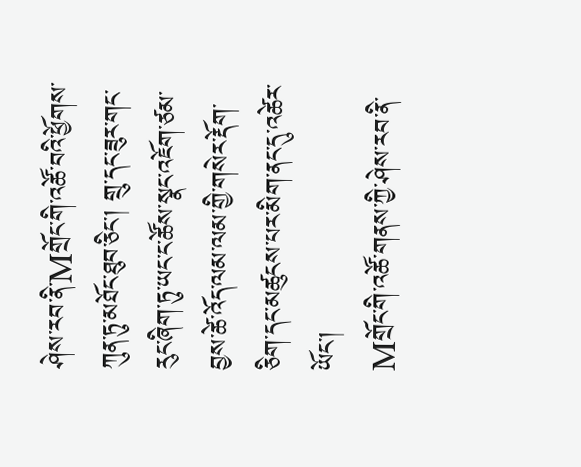ཤེས་རབ་ནི་Mགྲོང་གི་འཚོ་བའི་ཕྱོགས་ཀུན་ཏུ་མཐོང་ཐུབ་ཅིང་། གྲུ་དང་ཟུར་གང་རུང་ཞིག་ཏུ་ཡང་ང་ཚོས་སྣང་འཇོག་ཙམ་བྱས་ཚེ་འོད་ལམ་ལམ་གྱི་གསེར་རྡོག་ཅིག་དང་མཚུངས་པར་མིག་ནང་དུ་འཚེར་ཡོང་།
Mགྲོང་གི་འཚོ་གནས་ཀྱི་ཤེས་རབ་ནི་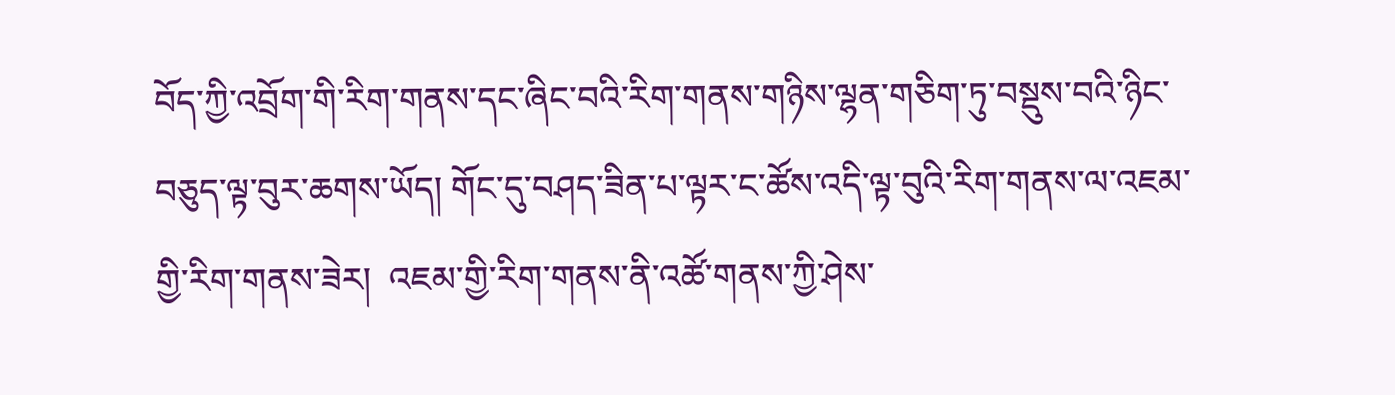བོད་ཀྱི་འབྲོག་གི་རིག་གནས་དང་ཞིང་བའི་རིག་གནས་གཉིས་ལྷན་གཅིག་ཏུ་བསྡུས་བའི་ཉིང་བཅུད་ལྟ་བུར་ཆགས་ཡོད། གོང་དུ་བཤད་ཟིན་པ་ལྟར་ང་ཚོས་འདི་ལྟ་བུའི་རིག་གནས་ལ་འཇམ་གྱི་རིག་གནས་ཟེར།  འཇམ་གྱི་རིག་གནས་ནི་འཚོ་གནས་ཀྱི་ཤེས་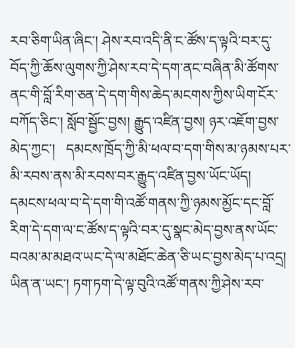རབ་ཅིག་ཡིན་ཞིང་། ཤེས་རབ་འདི་ནི་ང་ཚོས་ད་ལྟའི་བར་དུ་བོད་ཀྱི་ཆོས་ལུགས་ཀྱི་ཤེས་རབ་དེ་དག་ནང་བཞིན་མི་ཚོགས་ནང་གི་བློ་རིག་ཅན་དེ་དག་གིས་ཆེད་མངགས་ཀྱིས་ཡིག་ངོར་བཀོད་ཅིང་། སློབ་སྦྱོང་བྱས། རྒྱུད་འཛིན་བྱས། ཉར་འཇོག་བྱས་མེད་ཀྱང་།   དམངས་ཁྲོད་ཀྱི་མི་ཕལ་བ་དག་གིས་མ་ཉམས་པར་མི་རབས་ནས་མི་རབས་བར་རྒྱུད་འཛིན་བྱས་ཡོང་ཡོད།   དམངས་ཕལ་བ་དེ་དག་གི་འཚོ་གནས་ཀྱི་ཉམས་མྱོང་དང་བློ་རིག་དེ་དག་ལ་ང་ཚོས་ད་ལྟའི་བར་དུ་སྣང་མེད་བྱས་ནས་ཡོང་བའམ་མ་མཐའ་ཡང་དེ་ལ་མཐོང་ཆེན་ཅི་ཡང་བྱས་མེད་པ་འདྲ། ཡིན་ན་ཡང་། ཏག་ཏག་དེ་ལྟ་བུའི་འཚོ་གནས་ཀྱི་ཤེས་རབ་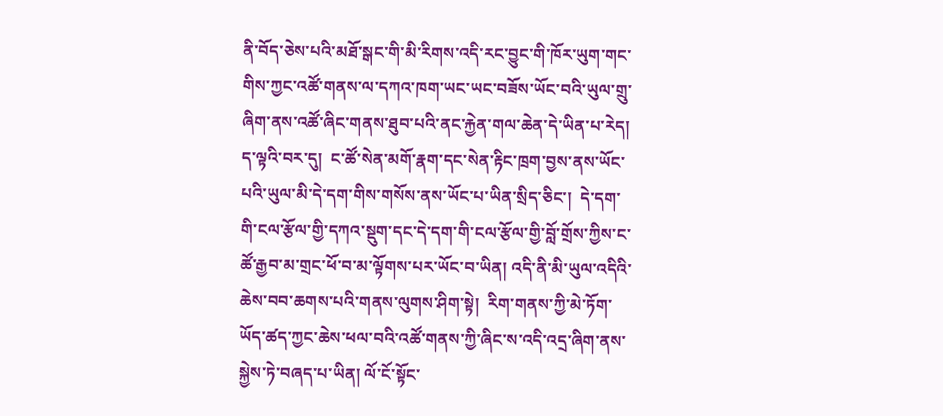ནི་བོད་ཅེས་པའི་མཐོ་སྒང་གི་མི་རིགས་འདི་རང་བྱུང་གི་ཁོར་ཡུག་གང་གིས་ཀྱང་འཚོ་གནས་ལ་དཀའ་ཁག་ཡང་ཡང་བཟོས་ཡོང་བའི་ཡུལ་གྲུ་ཞིག་ནས་འཚོ་ཞིང་གནས་ཐུབ་པའི་ནང་རྐྱེན་གལ་ཆེན་དེ་ཡིན་པ་རེད། ད་ལྟའི་བར་དུ།  ང་ཚོ་སེན་མགོ་རྣག་དང་སེན་རྟིང་ཁྲག་བྱས་ནས་ཡོང་པའི་ཡུལ་མི་དེ་དག་གིས་གསོས་ནས་ཡོང་པ་ཡིན་སྲིད་ཅིང་།  དེ་དག་གི་ངལ་རྩོལ་གྱི་དཀའ་སྡུག་དང་དེ་དག་གི་ངལ་རྩོལ་གྱི་བློ་གྲོས་ཀྱིས་ང་ཚོ་རྒྱབ་མ་གྲང་ཕོ་བ་མ་ལྟོགས་པར་ཡོང་བ་ཡིན། འདི་ནི་མི་ཡུལ་འདིའི་ཆེས་བབ་ཆགས་པའི་གནས་ལུགས་ཤིག་སྟེ།  རིག་གནས་ཀྱི་མེ་ཏོག་ཡོད་ཚད་ཀྱང་ཆེས་ཕལ་བའི་འཚོ་གནས་ཀྱི་ཞིང་ས་འདི་འདྲ་ཞིག་ནས་སྐྱེས་ཏེ་བཞད་པ་ཡིན། ལོ་ངོ་སྟོང་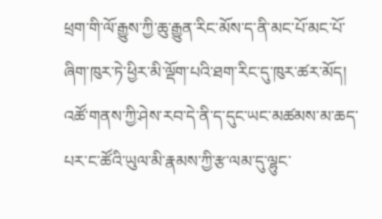ཕྲག་གི་ལོ་རྒྱུས་ཀྱི་ཆུ་རྒྱུན་རིང་མོས་ད་ནི་མང་པོ་མང་པོ་ཞིག་ཁུར་ཏེ་ཕྱིར་མི་ལྡོག་པའི་ཐག་རིང་དུ་ཁུར་ཚར་མོད། འཚོ་གནས་ཀྱི་ཤེས་རབ་དེ་ནི་ད་དུང་ཡང་མཚམས་མ་ཆད་པར་ང་ཚོའི་ཡུལ་མི་རྣམས་ཀྱི་རྩ་ལམ་དུ་ལྷུང་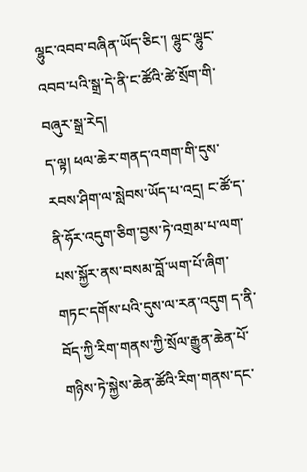ལྷུང་འབབ་བཞིན་ཡོད་ཅིང་། ལྷུང་ལྷུང་འབབ་པའི་སྒྲ་དེ་ནི་ང་ཚོའི་ཚེ་སྲོག་གི་བཞུར་སྒྲ་རེད།
ད་ལྟ། ཕལ་ཆེར་གནད་འགག་གི་དུས་རབས་ཤིག་ལ་སླེབས་ཡོད་པ་འདྲ། ང་ཚོ་ད་ནི་ཧོར་འདུག་ཅིག་བྱས་ཏེ་འགྲམ་པ་ལག་པས་སྐྱོར་ནས་བསམ་བློ་ཡག་པོ་ཞིག་གཏང་དགོས་པའི་དུས་ལ་རན་འདུག ད་ནི་བོད་ཀྱི་རིག་གནས་ཀྱི་སྲོལ་རྒྱུན་ཆེན་པོ་གཉིས་ཏེ་སྐྱེས་ཆེན་ཚོའི་རིག་གནས་དང་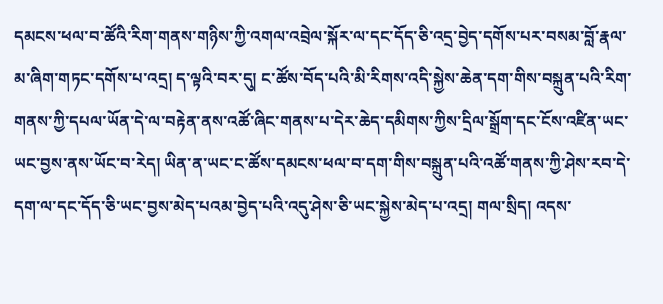དམངས་ཕལ་བ་ཚོའི་རིག་གནས་གཉིས་ཀྱི་འགལ་འབྲེལ་སྐོར་ལ་དང་དོད་ཅི་འདྲ་བྱེད་དགོས་པར་བསམ་བློ་རྣལ་མ་ཞིག་གཏང་དགོས་པ་འདྲ། ད་ལྟའི་བར་དུ། ང་ཚོས་བོད་པའི་མི་རིགས་འདི་སྐྱེས་ཆེན་དག་གིས་བསྐྲུན་པའི་རིག་གནས་ཀྱི་དཔལ་ཡོན་དེ་ལ་བརྟེན་ནས་འཚོ་ཞིང་གནས་པ་དེར་ཆེད་དམིགས་ཀྱིས་དྲིལ་སྒྲོག་དང་ངོས་འཛིན་ཡང་ཡང་བྱས་ནས་ཡོང་བ་རེད། ཡིན་ན་ཡང་ང་ཚོས་དམངས་ཕལ་བ་དག་གིས་བསྐྲུན་པའི་འཚོ་གནས་ཀྱི་ཤེས་རབ་དེ་དག་ལ་དང་དོད་ཅི་ཡང་བྱས་མེད་པའམ་བྱེད་པའི་འདུ་ཤེས་ཅི་ཡང་སྐྱེས་མེད་པ་འདྲ། གལ་སྲིད། འདས་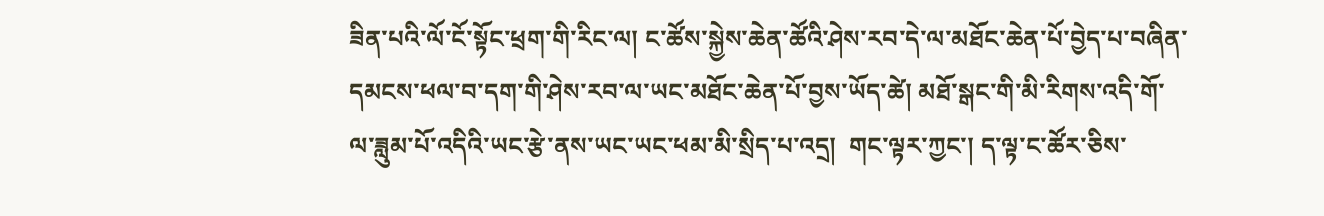ཟིན་པའི་ལོ་ངོ་སྟོང་ཕྲག་གི་རིང་ལ། ང་ཚོས་སྐྱེས་ཆེན་ཚོའི་ཤེས་རབ་དེ་ལ་མཐོང་ཆེན་པོ་བྱེད་པ་བཞིན་དམངས་ཕལ་བ་དག་གི་ཤེས་རབ་ལ་ཡང་མཐོང་ཆེན་པོ་བྱས་ཡོད་ཚེ། མཐོ་སྒང་གི་མི་རིགས་འདི་གོ་ལ་ཟླུམ་པོ་འདིའི་ཡང་རྩེ་ནས་ཡང་ཡང་ཕམ་མི་སྲིད་པ་འདྲ།  གང་ལྟར་ཀྱང་། ད་ལྟ་ང་ཚོར་ཅིས་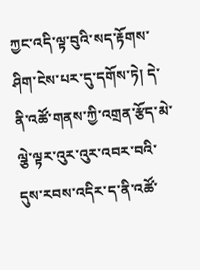ཀྱང་འདི་ལྟ་བུའི་སད་རྟོགས་ཤིག་ངེས་པར་དུ་དགོས་ཏེ། དེ་ནི་འཚོ་གནས་ཀྱི་འགྲན་རྩོད་མེ་ལྕེ་ལྟར་འུར་འུར་འབར་བའི་དུས་རབས་འདིར་ད་ནི་འཚོ་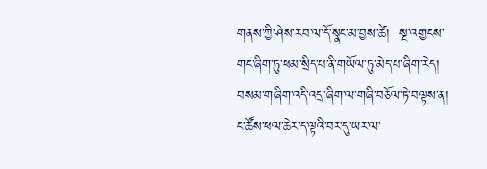གནས་ཀྱི་ཤེས་རབ་ལ་དོ་སྣང་མ་བྱས་ཚེ།  སྔ་འགྱངས་གང་ཞིག་ཏུ་ཕམ་སྲིད་པ་ནི་གཡོལ་ཏུ་མེད་པ་ཞིག་རེད། བསམ་གཞིག་འདི་འདྲ་ཞིག་ལ་གཞི་བཅོལ་ཏེ་བལྟས་ན། ང་ཚོས་ཕལ་ཆེར་ད་ལྟའི་བར་དུ་ཡར་ལ་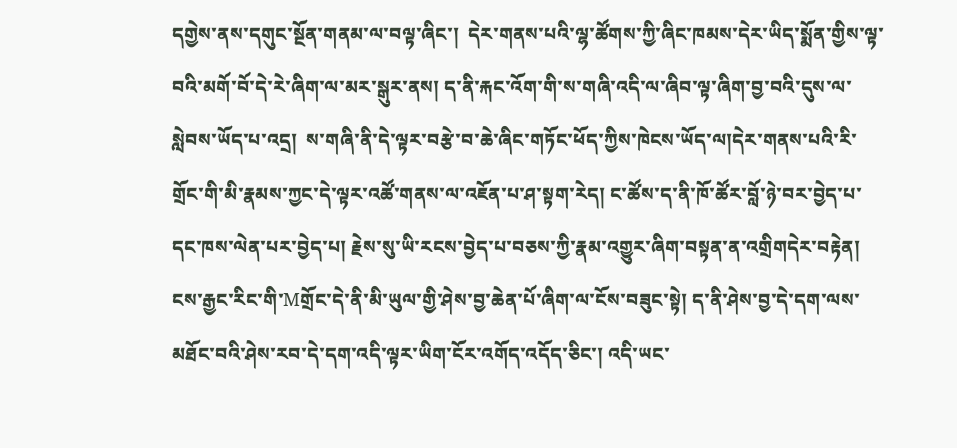དགྱེས་ནས་དགུང་སྔོན་གནམ་ལ་བལྟ་ཞིང་།  དེར་གནས་པའི་ལྷ་ཚོགས་ཀྱི་ཞིང་ཁམས་དེར་ཡིད་སྨོན་གྱིས་ལྟ་བའི་མགོ་བོ་དེ་རེ་ཞིག་ལ་མར་སྒུར་ནས། ད་ནི་རྐང་འོག་གི་ས་གཞི་འདི་ལ་ཞིབ་ལྟ་ཞིག་བྱ་བའི་དུས་ལ་སླེབས་ཡོད་པ་འདྲ།  ས་གཞི་ནི་དེ་ལྟར་བརྩེ་བ་ཆེ་ཞིང་གཏོང་ཕོད་ཀྱིས་ཁེངས་ཡོད་ལ།དེར་གནས་པའི་རི་གྲོང་གི་མི་རྣམས་ཀྱང་དེ་ལྟར་འཚོ་གནས་ལ་འཇོན་པ་ཤ་སྟག་རེད། ང་ཚོས་ད་ནི་ཁོ་ཚོར་བློ་ཉེ་བར་བྱེད་པ་དང་ཁས་ལེན་པར་བྱེད་པ། རྗེས་སུ་ཡི་རངས་བྱེད་པ་བཅས་ཀྱི་རྣམ་འགྱུར་ཞིག་བསྟན་ན་འགྲིགདེར་བརྟེན། ངས་རྒྱང་རིང་གི་Mགྲོང་དེ་ནི་མི་ཡུལ་གྱི་ཤེས་བྱ་ཆེན་པོ་ཞིག་ལ་ངོས་བཟུང་སྟེ། ད་ནི་ཤེས་བྱ་དེ་དག་ལས་མཐོང་བའི་ཤེས་རབ་དེ་དག་འདི་ལྟར་ཡིག་ངོར་འགོད་འདོད་ཅིང་། འདི་ཡང་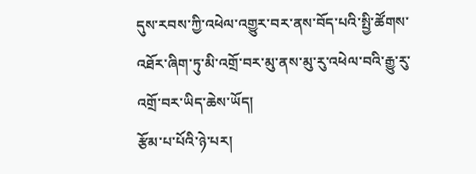དུས་རབས་ཀྱི་འཕེལ་འགྱུར་བར་ནས་བོད་པའི་སྤྱི་ཚོགས་འཐོར་ཞིག་ཏུ་མི་འགྲོ་བར་མུ་ནས་མུ་རུ་འཕེལ་བའི་རྒྱུ་རུ་འགྲོ་བར་ཡིད་ཆེས་ཡོད།
རྩོམ་པ་པོའི་ཉེ་པར།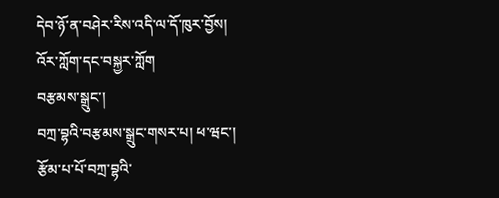དེབ་ཉོ་ན་བཤེར་རིས་འདི་ལ་དོ་ཁུར་བྱོས།
འོར་ཀློག་དང་བསྐྱར་ཀློག
བརྩམས་སྒྲུང་།
བཀྲ་བྷའི་བརྩམས་སྒྲུང་གསར་པ། ཕ་ཝང་།
རྩོམ་པ་པོ་བཀྲ་བྷའི་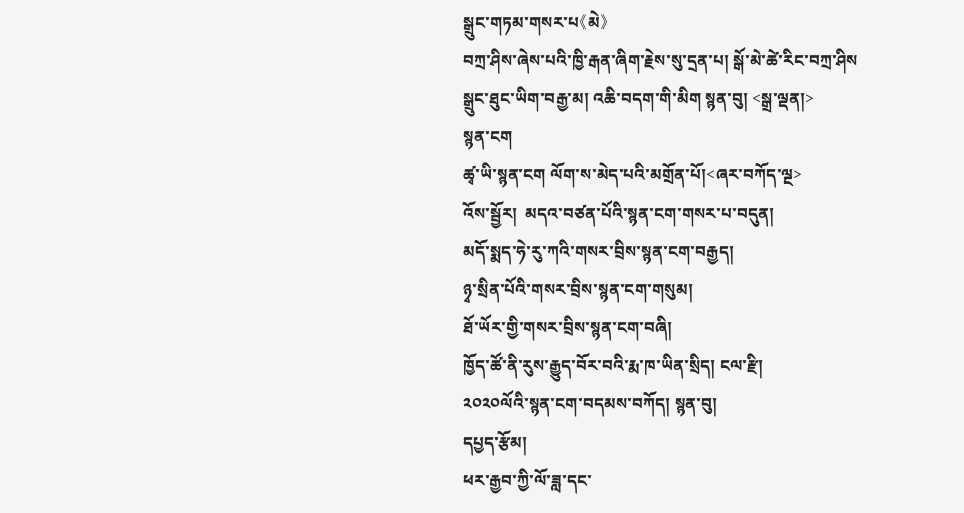སྒྲུང་གཏམ་གསར་པ《མེ》
བཀྲ་ཤིས་ཞེས་པའི་ཁྱི་རྒན་ཞིག་རྗེས་སུ་དྲན་པ། སྒོ་མེ་ཚེ་རིང་བཀྲ་ཤིས
སྒྲུང་ཐུང་ཡིག་བརྒྱ་མ། འཆི་བདག་གི་མིག སྙན་བུ། <སྒྲ་ལྡན།>
སྙན་ངག
ཚྭ་ཡི་སྙན་ངག ལོག་ས་མེད་པའི་མགྲོན་པོ།<ཞར་བཀོད་ལྔ>
འོས་སྦྱོར།  མདའ་བཙན་པོའི་སྙན་ངག་གསར་པ་བདུན།
མདོ་སྨད་ཧེ་རུ་ཀའི་གསར་བྲིས་སྙན་ངག་བརྒྱད།
ཉྭ་སྲིན་པོའི་གསར་བྲིས་སྙན་ངག་གསུམ།
ཐོ་ཡོར་གྱི་གསར་བྲིས་སྙན་ངག་བཞི།
ཁྱོད་ཚོ་ནི་རུས་རྒྱུད་བོར་བའི་རྨ་ཁ་ཡིན་སྲིད། ངལ་རྫི།
༢༠༢༠ལོའི་སྙན་ངག་བདམས་བཀོད། སྙན་བུ།
དཔྱད་རྩོམ།
ཕར་རྒྱབ་ཀྱི་ལོ་ཟླ་དང་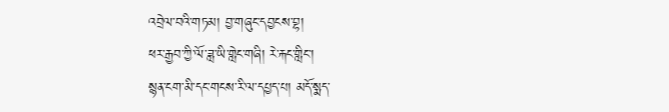འབྲེལ་བའི་གཏམ། བྱ་གཞུང་དབྱངས་བྷ།
ཕར་རྒྱབ་ཀྱི་ལོ་ཟླ་ཡི་གླེང་གཞི། རེ་རྐང་གླིང་།
སྙན་ངག་མི་དང་གངས་རི་ལ་དཔྱད་པ། མདོ་སྨད་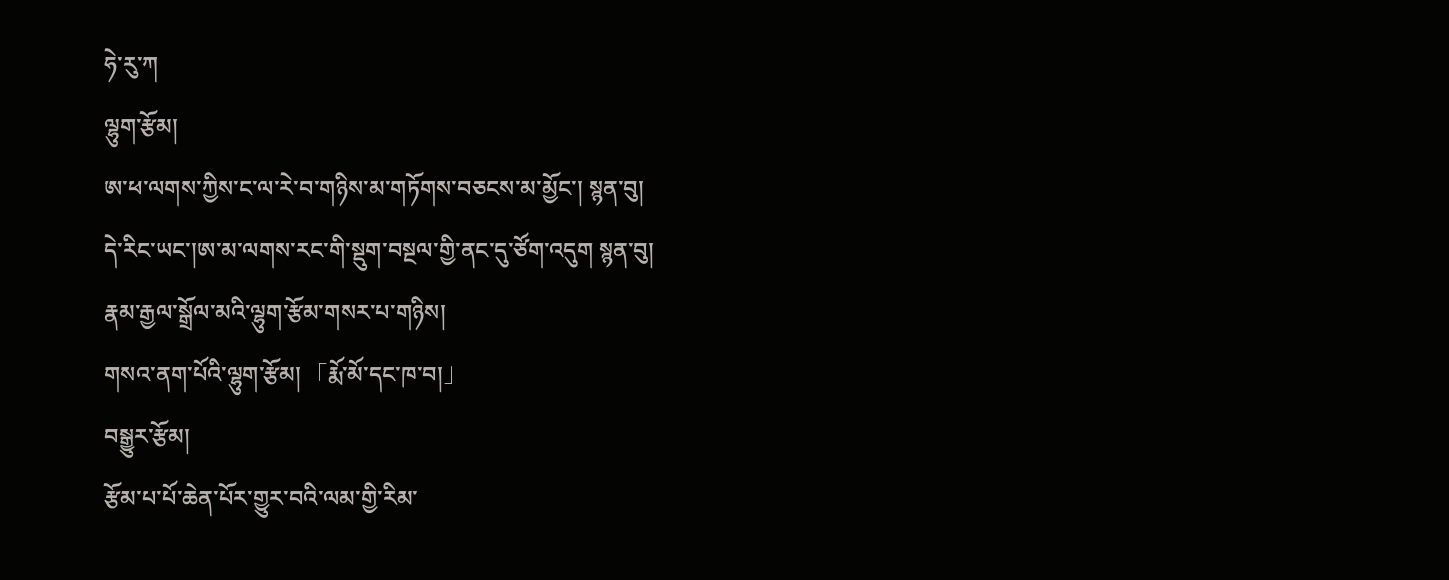ཧེ་རུ་ཀ
ལྷུག་རྩོམ།
ཨ་ཕ་ལགས་ཀྱིས་ང་ལ་རེ་བ་གཉིས་མ་གཏོགས་བཅངས་མ་མྱོང་། སྙན་བུ།
དེ་རིང་ཡང་།ཨ་མ་ལགས་རང་གི་སྡུག་བསྔལ་གྱི་ནང་དུ་ཙོག་འདུག སྙན་བུ།
རྣམ་རྒྱལ་སྒྲོལ་མའི་ལྷུག་རྩོམ་གསར་པ་གཉིས།
གསའ་ནག་པོའི་ལྷུག་རྩོམ། 「རྨོ་མོ་དང་ཁ་བ།」
བསྒྱུར་རྩོམ།
རྩོམ་པ་པོ་ཆེན་པོར་གྱུར་བའི་ལམ་གྱི་རིམ་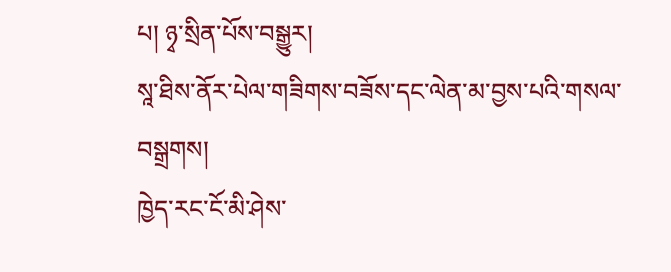པ། ཉྭ་སྲིན་པོས་བསྒྱུར།
སཱ་ཐིས་ནོར་པེལ་གཟིགས་བཟོས་དང་ལེན་མ་བྱས་པའི་གསལ་བསྒྲགས།
ཁྱེད་རང་ངོ་མི་ཤེས་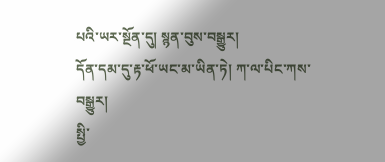པའི་ཡར་སྔོན་དུ། སྙན་བུས་བསྒྱུར།
དོན་དམ་དུ་རྟ་ཕོ་ཡང་མ་ཡིན་ཏེ། ཀ་ལ་པིང་ཀས་བསྒྱུར།
སྤྱི་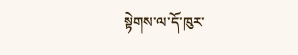སྟེགས་ལ་དོ་ཁུར་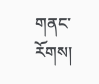གནང་རོགས།